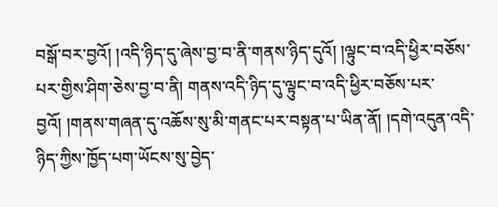བསྒོ་བར་བྱའོ། །འདི་ཉིད་དུ་ཞེས་བྱ་བ་ནི་གནས་ཉིད་དུའོ། །ལྟུང་བ་འདི་ཕྱིར་བཅོས་པར་གྱིས་ཤིག་ཅེས་བྱ་བ་ནི། གནས་འདི་ཉིད་དུ་ལྟུང་བ་འདི་ཕྱིར་བཅོས་པར་བྱའོ། །གནས་གཞན་དུ་འཆོས་སུ་མི་གནང་པར་བསྟན་པ་ཡིན་ནོ། །དགེ་འདུན་འདི་ཉིད་ཀྱིས་ཁྱོད་པག་ཡོངས་སུ་བྱེད་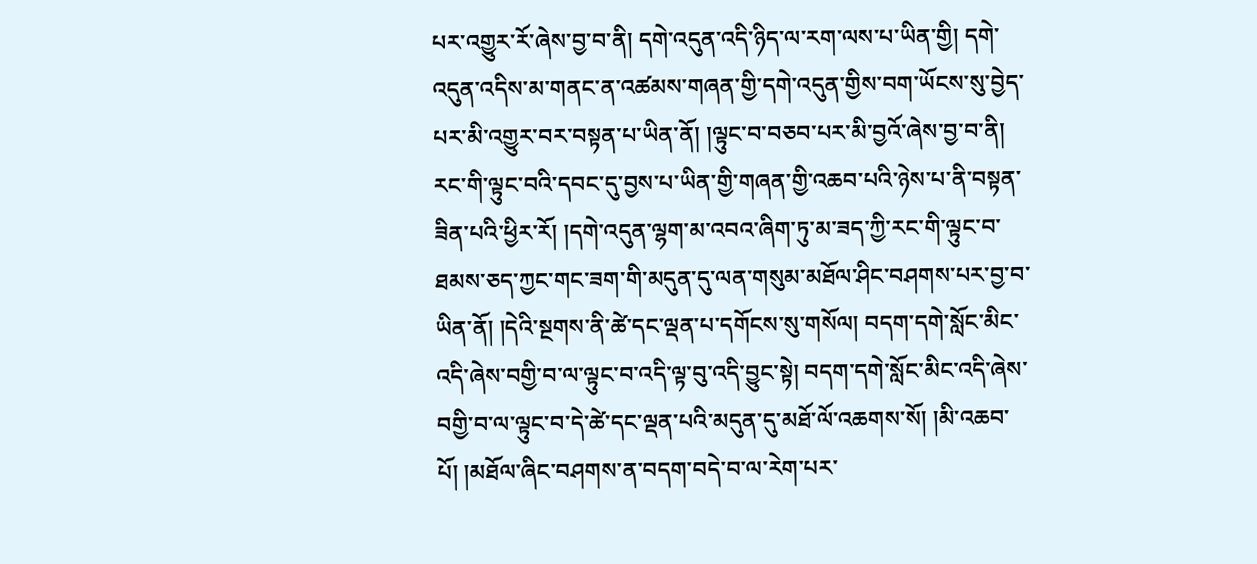པར་འགྱུར་རོ་ཞེས་བྱ་བ་ནི། དགེ་འདུན་འདི་ཉིད་ལ་རག་ལས་པ་ཡིན་གྱི། དགེ་འདུན་འདིས་མ་གནང་ན་འཚམས་གཞན་གྱི་དགེ་འདུན་གྱིས་བག་ཡོངས་སུ་བྱེད་པར་མི་འགྱུར་བར་བསྟན་པ་ཡིན་ནོ། །ལྟུང་བ་བཅབ་པར་མི་བྱའོ་ཞེས་བྱ་བ་ནི། རང་གི་ལྟུང་བའི་དབང་དུ་བྱས་པ་ཡིན་གྱི་གཞན་གྱི་འཆབ་པའི་ཉེས་པ་ནི་བསྟན་ཟིན་པའི་ཕྱིར་རོ། །དགེ་འདུན་ལྷག་མ་འབའ་ཞིག་ཏུ་མ་ཟད་ཀྱི་རང་གི་ལྟུང་བ་ཐམས་ཅད་ཀྱང་གང་ཟག་གི་མདུན་དུ་ལན་གསུམ་མཐོལ་ཤིང་བཤགས་པར་བྱ་བ་ཡིན་ནོ། །དེའི་སྔགས་ནི་ཚེ་དང་ལྡན་པ་དགོངས་སུ་གསོལ། བདག་དགེ་སློང་མིང་འདི་ཞེས་བགྱི་བ་ལ་ལྟུང་བ་འདི་ལྟ་བུ་འདི་བྱུང་སྟེ། བདག་དགེ་སློང་མིང་འདི་ཞེས་བགྱི་བ་ལ་ལྟུང་བ་དེ་ཚེ་དང་ལྡན་པའི་མདུན་དུ་མཐོ་ལོ་འཆགས་སོ། །མི་འཆབ་པོ། །མཐོལ་ཞིང་བཤགས་ན་བདག་བདེ་བ་ལ་རེག་པར་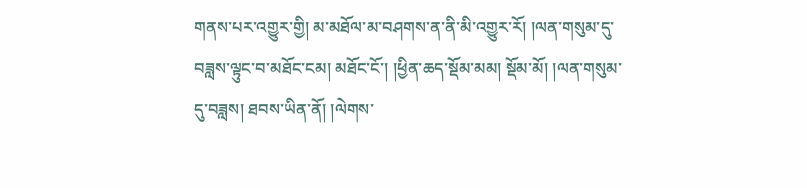གནས་པར་འགྱུར་གྱི། མ་མཐོལ་མ་བཤགས་ན་ནི་མི་འགྱུར་རོ། །ལན་གསུམ་དུ་བཟླས་ལྟུང་བ་མཐོང་ངམ། མཐོང་ངོ་། །ཕྱིན་ཆད་སྡོམ་མམ། སྡོམ་མོ། །ལན་གསུམ་དུ་བཟླས། ཐབས་ཡིན་ནོ། །ལེགས་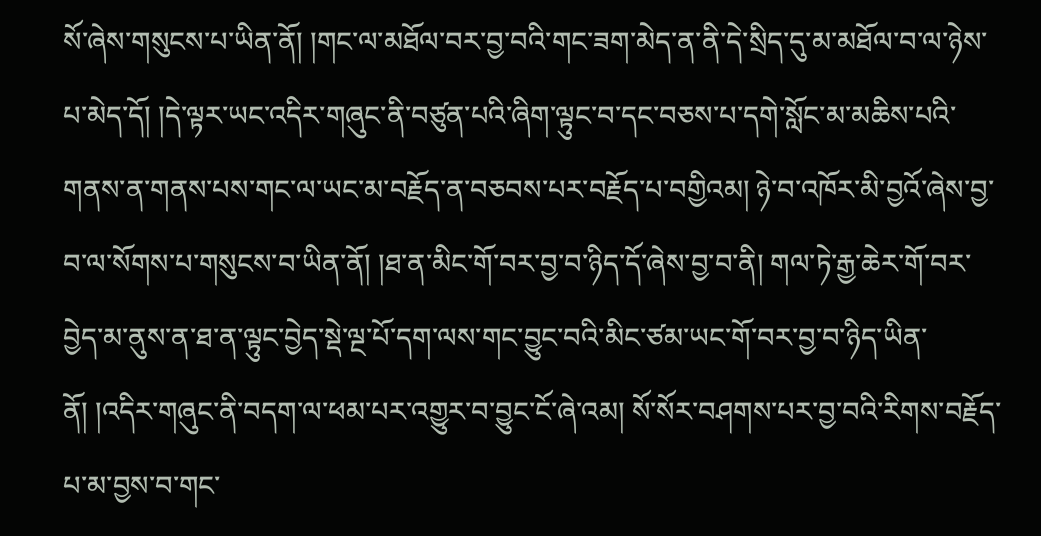སོ་ཞེས་གསུངས་པ་ཡིན་ནོ། །གང་ལ་མཐོལ་བར་བྱ་བའི་གང་ཟག་མེད་ན་ནི་དེ་སྲིད་དུ་མ་མཐོལ་བ་ལ་ཉེས་པ་མེད་དོ། །དེ་ལྟར་ཡང་འདིར་གཞུང་ནི་བཙུན་པའི་ཞིག་ལྟུང་བ་དང་བཅས་པ་དགེ་སློང་མ་མཆིས་པའི་གནས་ན་གནས་པས་གང་ལ་ཡང་མ་བརྗོད་ན་བཅབས་པར་བརྗོད་པ་བགྱིའམ། ཉེ་བ་འཁོར་མི་བྱའོ་ཞེས་བྱ་བ་ལ་སོགས་པ་གསུངས་བ་ཡིན་ནོ། །ཐ་ན་མིང་གོ་བར་བྱ་བ་ཉིད་དོ་ཞེས་བྱ་བ་ནི། གལ་ཏེ་རྒྱ་ཆེར་གོ་བར་བྱེད་མ་ནུས་ན་ཐ་ན་ལྟུང་བྱེད་སྡེ་ལྔ་པོ་དག་ལས་གང་བྱུང་བའི་མིང་ཙམ་ཡང་གོ་བར་བྱ་བ་ཉིད་ཡིན་ནོ། །འདིར་གཞུང་ནི་བདག་ལ་ཕམ་པར་འགྱུར་བ་བྱུང་ངོ་ཞེ་འམ། སོ་སོར་བཤགས་པར་བྱ་བའི་རིགས་བརྗོད་པ་མ་བྱས་བ་གང་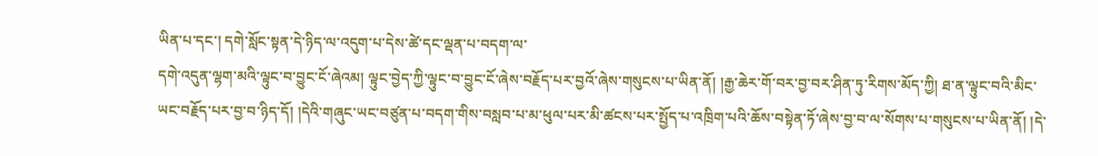ཡིན་པ་དང་། དགེ་སློང་སྟན་དེ་ཉིད་ལ་འདུག་པ་དེས་ཚེ་དང་ལྡན་པ་བདག་ལ་
དགེ་འདུན་ལྷག་མའི་ལྟུང་བ་བྱུང་ངོ་ཞེའམ། ལྟུང་བྱེད་ཀྱི་ལྟུང་བ་བྱུང་ངོ་ཞེས་བརྗོད་པར་བྱའོ་ཞེས་གསུངས་པ་ཡིན་ནོ། །རྒྱ་ཆེར་གོ་བར་བྱ་བར་ཤིན་ཏུ་རིགས་མོད་ཀྱི། ཐ་ན་ལྟུང་བའི་མིང་ཡང་བརྗོད་པར་བྱ་བ་ཉིད་དོ། །དེའི་གཞུང་ཡང་བཙུན་པ་བདག་གིས་བསླབ་པ་མ་ཕུལ་པར་མི་ཚངས་པར་སྤྱོད་པ་འཁྲིག་པའི་ཆོས་བསྟེན་ཏོ་ཞེས་བྱ་བ་ལ་སོགས་པ་གསུངས་པ་ཡིན་ནོ། །དེ་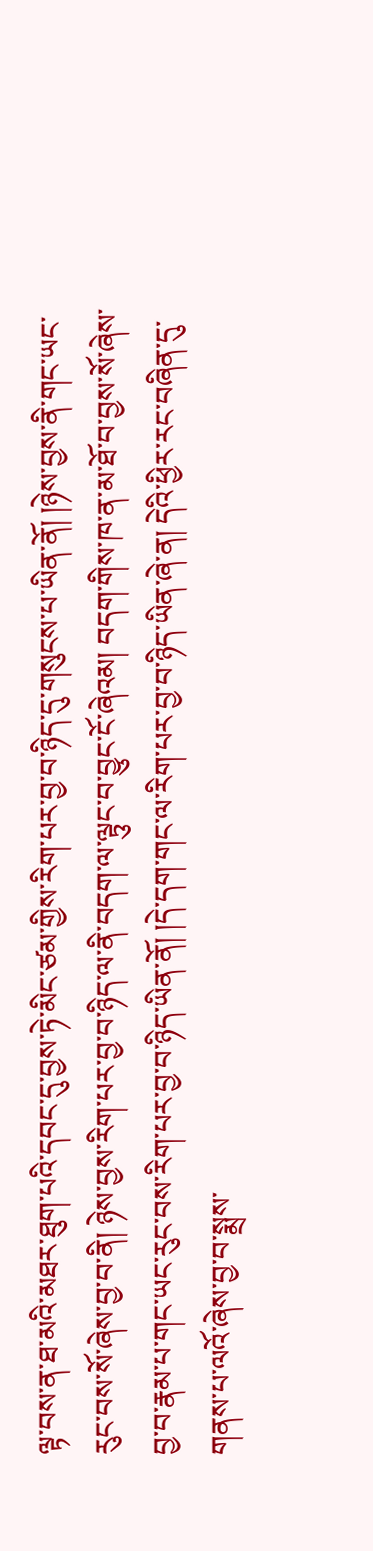ལྟ་བས་ན་ཐ་མའི་མཐར་ཐུག་པའི་དབང་དུ་བྱས་ཏེ་མིང་ཙམ་གྱིས་རིག་པར་བྱ་བ་ཉིད་དུ་གསུངས་པ་ཡིན་ནོ། །ཉེས་བྱས་ནི་གང་ཡང་རུང་བས་སོ་ཞེས་བྱ་བ་ནི། ཉེས་བྱས་རིག་པར་བྱ་བ་ཉིད་ལ་ནི་བདག་ལ་ལྟུང་བ་བྱུང་ངོ་ཞེའམ། བདག་གིས་ཁ་ན་མ་ཐོ་བ་བྱས་སོ་ཞེས་བྱ་བ་རྣམ་པ་གང་ཡང་རུང་བས་རིག་པར་བྱ་བ་ཉིད་ཡིན་ནོ། །དེ་དག་གང་ལ་རིག་པར་བྱ་བ་ཉིད་ཡིན་ཞེ་ན། དེའི་ཕྱིར་རང་བཞིན་དུ་གནས་པ་ལའོ་ཞེས་བྱ་བ་སྨྲས་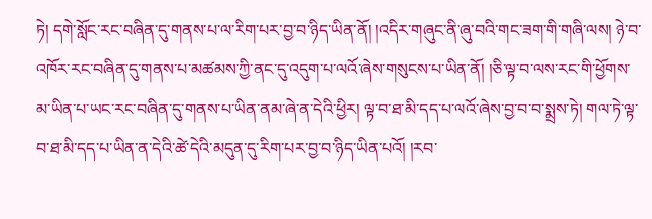ཏེ། དགེ་སློང་རང་བཞིན་དུ་གནས་པ་ལ་རིག་པར་བྱ་བ་ཉིད་ཡིན་ནོ། །འདིར་གཞུང་ནི་ཞུ་བའི་གང་ཟག་གི་གཞི་ལས། ཉེ་བ་འཁོར་རང་བཞིན་དུ་གནས་པ་མཚམས་ཀྱི་ནང་དུ་འདུག་པ་ལའོ་ཞེས་གསུངས་པ་ཡིན་ནོ། །ཅི་ལྟ་བ་ལས་རང་གི་ཕྱོགས་མ་ཡིན་པ་ཡང་རང་བཞིན་དུ་གནས་པ་ཡིན་ནམ་ཞེ་ན་དེའི་ཕྱིར། ལྟ་བ་ཐ་མི་དད་པ་ལའོ་ཞེས་བྱ་བ་བ་སྨྲས་ཏེ། གལ་ཏེ་ལྟ་བ་ཐ་མི་དད་པ་ཡིན་ན་དེའི་ཚེ་དེའི་མདུན་དུ་རིག་པར་བྱ་བ་ཉིད་ཡིན་པའོ། །རབ་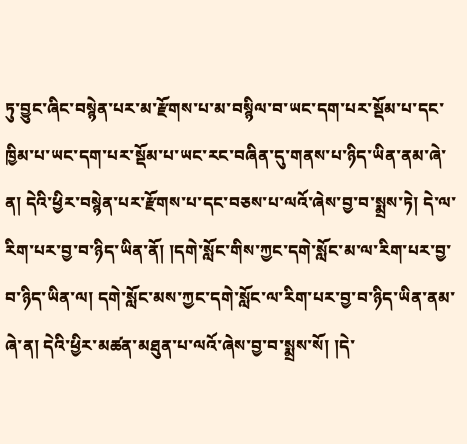ཏུ་བྱུང་ཞིང་བསྙེན་པར་མ་རྫོགས་པ་མ་བསྙིལ་བ་ཡང་དག་པར་སྡོམ་པ་དང་ཁྱིམ་པ་ཡང་དག་པར་སྡོམ་པ་ཡང་རང་བཞིན་དུ་གནས་པ་ཉིད་ཡིན་ནམ་ཞེ་ན། དེའི་ཕྱིར་བསྙེན་པར་རྫོགས་པ་དང་བཅས་པ་ལའོ་ཞེས་བྱ་བ་སྨྲས་ཏེ། དེ་ལ་རིག་པར་བྱ་བ་ཉིད་ཡིན་ནོ། །དགེ་སློང་གིས་ཀྱང་དགེ་སློང་མ་ལ་རིག་པར་བྱ་བ་ཉིད་ཡིན་ལ། དགེ་སློང་མས་ཀྱང་དགེ་སློང་ལ་རིག་པར་བྱ་བ་ཉིད་ཡིན་ནམ་ཞེ་ན། དེའི་ཕྱིར་མཚན་མཐུན་པ་ལའོ་ཞེས་བྱ་བ་སྨྲས་སོ། །དེ་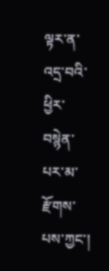ལྟར་ན་འདྲ་བའི་ཕྱིར་བསྙེན་པར་མ་རྫོགས་པས་ཀྱང་།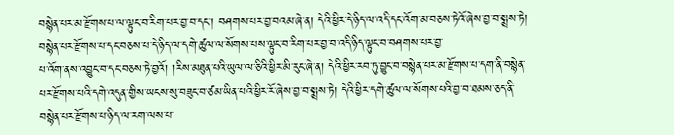བསྙེན་པར་མ་རྫོགས་པ་ལ་ལྟུང་བ་རིག་པར་བྱ་བ་དང་། བཤགས་པར་བྱ་བའམ་ཞེ་ན། དེའི་ཕྱིར་དེ་ཉིད་ལ་འདི་དང་འོག་མ་བཅས་ཏེའོ་ཞེས་བྱ་བ་སྨྲས་ཏེ། བསྙེན་པར་རྫོགས་པ་དང་བཅས་པ་དེ་ཉིད་ལ་དགེ་ཚུལ་ལ་སོགས་པས་ལྟུང་བ་རིག་པར་བྱ་བ་འདི་ཉིད་ལྟུང་བ་བཤགས་པར་བྱ་
པ་འོག་ནས་འབྱུང་བ་དང་བཅས་ཏེ་བྱའོ། །རིས་མཐུན་པའི་ཡུལ་ལ་ཅིའི་ཕྱིར་མི་རུང་ཞེ་ན། དེའི་ཕྱིར་རབ་ཏུ་བྱུང་བ་བསྙེན་པར་མ་རྫོགས་པ་དག་ནི་བསྙེན་པར་རྫོགས་པའི་དགེ་འདུན་གྱིས་ཡངས་སུ་བཟུང་བ་ཙམ་ཡིན་པའི་ཕྱིར་རོ་ཞེས་བྱ་བ་སྨྲས་ཏེ། དེའི་ཕྱིར་དགེ་ཚུལ་ལ་སོགས་པའི་བྱ་བ་ཐམས་ཅད་ནི་བསྙེན་པར་རྫོགས་པ་ཉིད་ལ་རག་ལས་པ་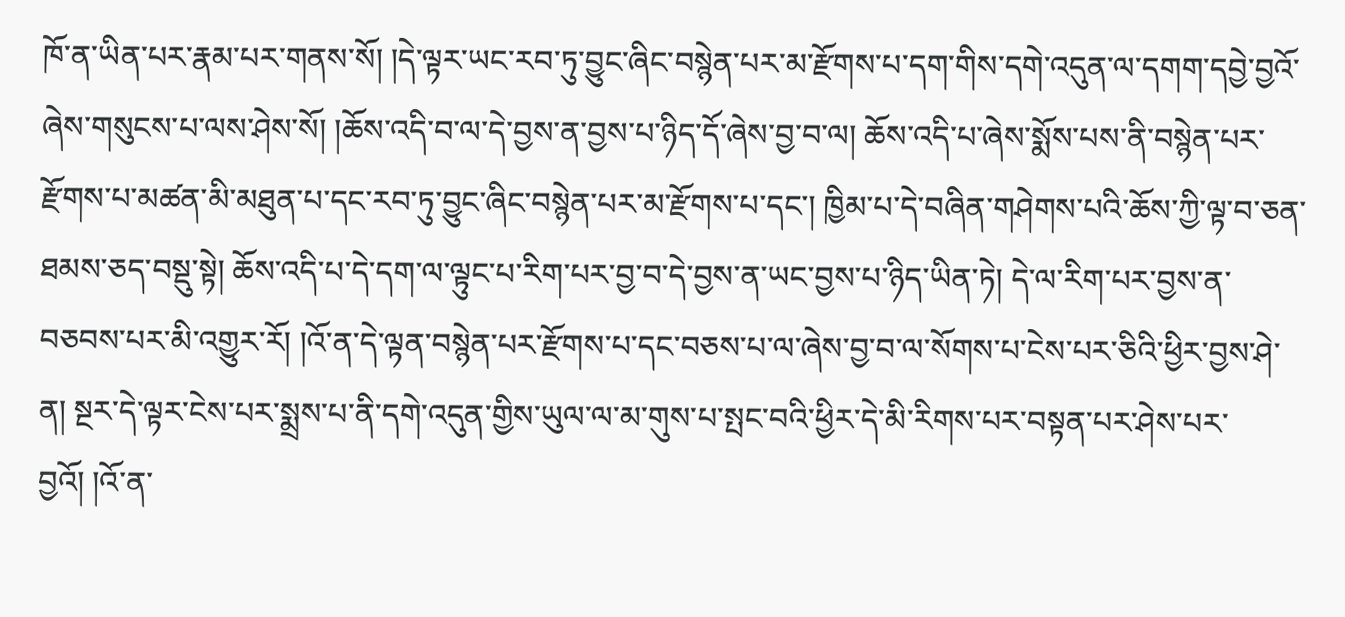ཁོ་ན་ཡིན་པར་རྣམ་པར་གནས་སོ། །དེ་ལྟར་ཡང་རབ་ཏུ་བྱུང་ཞིང་བསྙེན་པར་མ་རྫོགས་པ་དག་གིས་དགེ་འདུན་ལ་དགག་དབྱེ་བྱའོ་ཞེས་གསུངས་པ་ལས་ཤེས་སོ། །ཆོས་འདི་བ་ལ་དེ་བྱས་ན་བྱས་པ་ཉིད་དོ་ཞེས་བྱ་བ་ལ། ཆོས་འདི་པ་ཞེས་སྨོས་པས་ནི་བསྙེན་པར་རྫོགས་པ་མཚན་མི་མཐུན་པ་དང་རབ་ཏུ་བྱུང་ཞིང་བསྙེན་པར་མ་རྫོགས་པ་དང་། ཁྱིམ་པ་དེ་བཞིན་གཤེགས་པའི་ཆོས་ཀྱི་ལྟ་བ་ཅན་ཐམས་ཅད་བསྡུ་སྟེ། ཆོས་འདི་པ་དེ་དག་ལ་ལྟུང་པ་རིག་པར་བྱ་བ་དེ་བྱས་ན་ཡང་བྱས་པ་ཉིད་ཡིན་ཏེ། དེ་ལ་རིག་པར་བྱས་ན་བཅབས་པར་མི་འགྱུར་རོ། །འོ་ན་དེ་ལྟན་བསྙེན་པར་རྫོགས་པ་དང་བཅས་པ་ལ་ཞེས་བྱ་བ་ལ་སོགས་པ་ངེས་པར་ཅིའི་ཕྱིར་བྱས་ཤེ་ན། སྔར་དེ་ལྟར་ངེས་པར་སྨྲས་པ་ནི་དགེ་འདུན་གྱིས་ཡུལ་ལ་མ་གུས་པ་སྤང་བའི་ཕྱིར་དེ་མི་རིགས་པར་བསྟན་པར་ཤེས་པར་བྱའོ། །འོ་ན་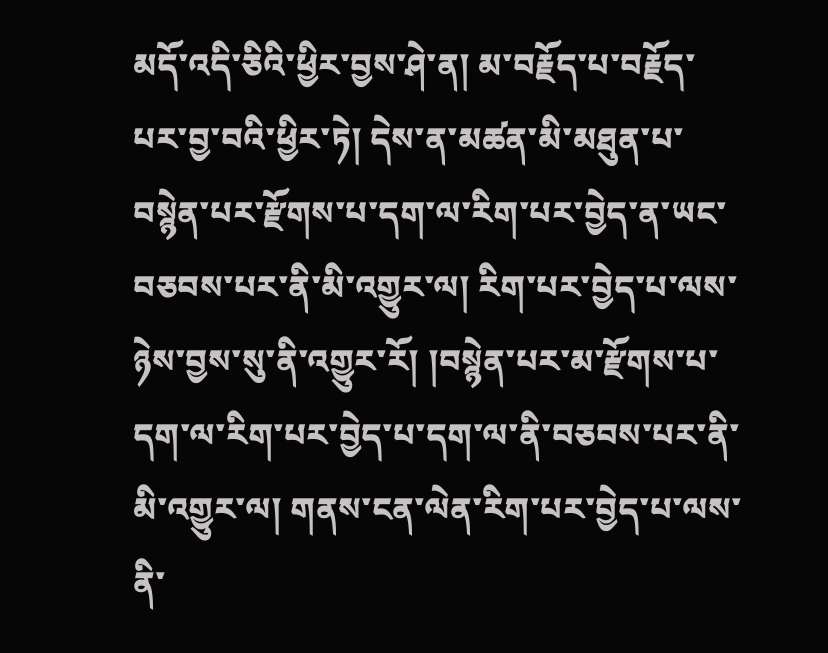མདོ་འདི་ཅིའི་ཕྱིར་བྱས་ཤེ་ན། མ་བརྗོད་པ་བརྗོད་པར་བྱ་བའི་ཕྱིར་ཏེ། དེས་ན་མཚན་མི་མཐུན་པ་བསྙེན་པར་རྫོགས་པ་དག་ལ་རིག་པར་བྱེད་ན་ཡང་བཅབས་པར་ནི་མི་འགྱུར་ལ། རིག་པར་བྱེད་པ་ལས་ཉེས་བྱས་སུ་ནི་འགྱུར་རོ། །བསྙེན་པར་མ་རྫོགས་པ་དག་ལ་རིག་པར་བྱེད་པ་དག་ལ་ནི་བཅབས་པར་ནི་མི་འགྱུར་ལ། གནས་ངན་ལེན་རིག་པར་བྱེད་པ་ལས་ནི་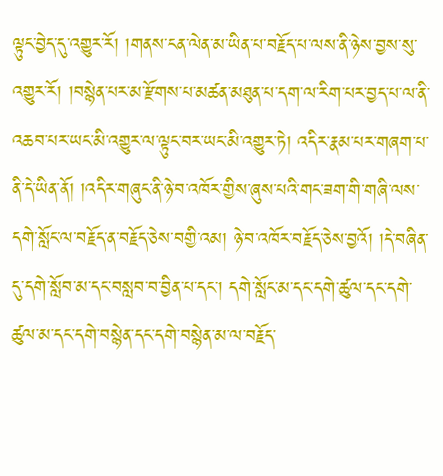ལྟུང་བྱེད་དུ་འགྱུར་རོ། །གནས་ངན་ལེན་མ་ཡིན་པ་བརྗོད་པ་ལས་ནི་ཉེས་བྱས་སུ་འགྱུར་རོ། །བསྙེན་པར་མ་རྫོགས་པ་མཚན་མཐུན་པ་དག་ལ་རིག་པར་བྱད་པ་ལ་ནི་འཆབ་པར་ཡང་མི་འགྱུར་ལ་ལྟུང་བར་ཡང་མི་འགྱུར་ཏེ། འདིར་རྣམ་པར་གཞག་པ་ནི་དེ་ཡིན་ནོ། །འདིར་གཞུང་ནི་ཉེ་བ་འཁོར་གྱིས་ཞུས་པའི་གང་ཟག་གི་གཞི་ལས་དགེ་སློང་ལ་བརྗོད་ན་བརྗོད་ཅེས་བགྱི་འམ། ཉེ་བ་འཁོར་བརྗོད་ཅེས་བྱའོ། །དེ་བཞིན་དུ་དགེ་སློབ་མ་དང་བསླབ་བ་བྱིན་པ་དང་། དགེ་སློང་མ་དང་དགེ་ཚུལ་དང་དགེ་ཚུལ་མ་དང་དགེ་བསྙེན་དང་དགེ་བསྙེན་མ་ལ་བརྗོད་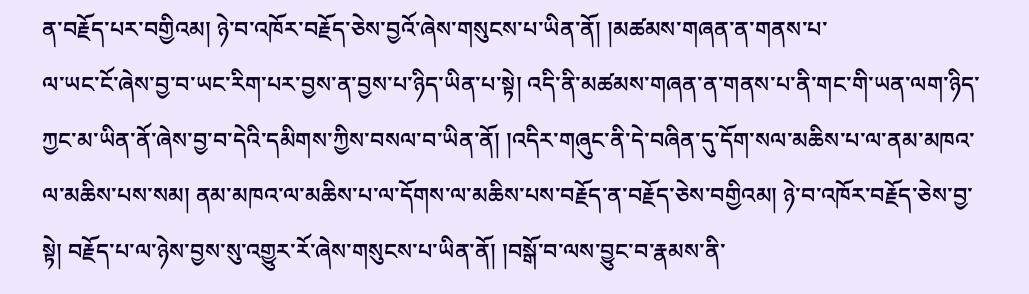ན་བརྗོད་པར་བགྱིའམ། ཉེ་བ་འཁོར་བརྗོད་ཅེས་བྱའོ་ཞེས་གསུངས་པ་ཡིན་ནོ། །མཚམས་གཞན་ན་གནས་པ་
ལ་ཡང་ངོ་ཞེས་བྱ་བ་ཡང་རིག་པར་བྱས་ན་བྱས་པ་ཉིད་ཡིན་པ་སྟེ། འདི་ནི་མཚམས་གཞན་ན་གནས་པ་ནི་གང་གི་ཡན་ལག་ཉིད་ཀྱང་མ་ཡིན་ནོ་ཞེས་བྱ་བ་དེའི་དམིགས་ཀྱིས་བསལ་བ་ཡིན་ནོ། །འདིར་གཞུང་ནི་དེ་བཞིན་དུ་དོག་སལ་མཆིས་པ་ལ་ནམ་མཁའ་ལ་མཆིས་པས་སམ། ནམ་མཁའ་ལ་མཆིས་པ་ལ་དོགས་ལ་མཆིས་པས་བརྗོད་ན་བརྗོད་ཅེས་བགྱིའམ། ཉེ་བ་འཁོར་བརྗོད་ཅེས་བྱ་སྟེ། བརྗོད་པ་ལ་ཉེས་བྱས་སུ་འགྱུར་རོ་ཞེས་གསུངས་པ་ཡིན་ནོ། །བསྒོ་བ་ལས་བྱུང་བ་རྣམས་ནི་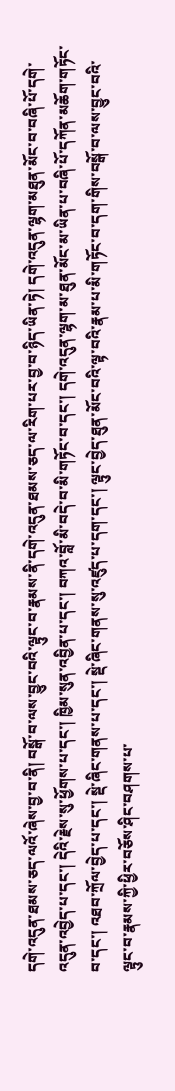དགེ་འདུན་ཐམས་ཅད་ལའོ་ཞེས་བྱ་བ་ནི། བསྒོ་བ་ལས་བྱུང་བའི་ལྟུང་བ་རྣམས་ནི་དགེ་འདུན་ཐམས་ཅད་ལ་རིག་པར་བྱ་བ་ཉིད་ཡིན་ཏེ། དགེ་འདུན་ལྷག་མཐུན་མོང་བ་བཞི་པོ་དགེ་འདུན་འབྱེད་པ་དང་། དེའི་རྗེས་སུ་ཕྱོགས་པ་དང་། ཁྱིམ་སུན་འབྱིན་པ་དང་། བཀའ་བློ་མི་བདེ་བ་མི་གཏོང་བ་དང་། དགེ་འདུན་ལྷག་མ་ཐུན་མོང་མ་ཡིན་པ་བཞི་པོ་དཀོན་མཆོག་གཏོང་བ་དང་། འཐབ་ཀྲོལ་བྱེད་པ་དང་། སྡེ་ཞིང་གནས་པ་དང་། སྡེ་ཞིང་གནས་སུ་འཛུད་པ་དག་དང་། ལྟུང་བྱེད་ཐུན་མོང་བའི་ལྟ་བའི་རྣམ་པ་མི་གཏོང་བ་དག་གིས་བསྒོ་བ་ལས་བྱུང་བའི་ལྟུང་བ་རྣམས་ཀྱི་ཕྱིར་བཅོས་ཤིང་བཤགས་པ་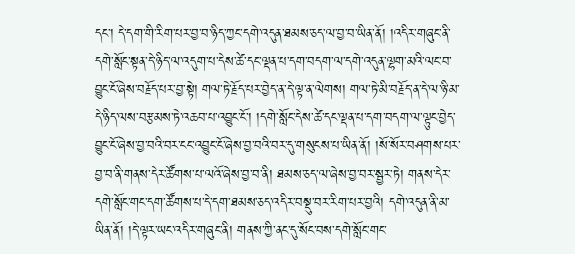དང་། དེ་དག་གི་རིག་པར་བྱ་བ་ཉིད་ཀྱང་དགེ་འདུན་ཐམས་ཅད་ལ་བྱ་བ་ཡིན་ནོ། །འདིར་གཞུང་ནི་དགེ་སློང་སྟན་དེ་ཉིད་ལ་འདུག་པ་དེས་ཚེ་དང་ལྡན་པ་དག་བདག་ལ་དགེ་འདུན་ལྷག་མའི་ལང་བ་བྱུང་ངོ་ཞེས་བརྗོད་པར་བྱ་སྟེ། གལ་ཏེ་རྗོད་པར་བྱེད་ན་དེ་ལྟ་ན་ལེགས། གལ་ཏེ་མི་བརྗོད་ན་དེ་ལ་ཉི་མ་དེ་ཉིད་ལས་བརྩམས་ཏེ་འཆབ་པ་འབྱུང་ངོ་། །དགེ་སློང་དེས་ཚེ་དང་ལྡན་པ་དག་བདག་ལ་ལྟུང་བྱེད་བྱུང་ངོ་ཞེས་བྱ་བའི་བར་ངང་འབྱུང་ངོ་ཞེས་བྱ་བའི་བར་དུ་གསུངས་པ་ཡིན་ནོ། །སོ་སོར་བཤགས་པར་བྱ་བ་ནི་གནས་དེར་ཚོགས་པ་ལའོ་ཞེས་བྱ་བ་ནི། ཐམས་ཅད་ལ་ཞེས་བྱ་བར་སྦྱར་ཏེ། གནས་དེར་དགེ་སློང་གང་དག་ཚོགས་པ་དེ་དག་ཐམས་ཅད་འདིར་བསྡུ་བར་རིག་པར་བྱའི། དགེ་འདུན་ནི་མ་ཡིན་ནོ། །དེ་ལྟར་ཡང་འདིར་གཞུང་ནི། གནས་ཀྱི་ནང་དུ་སོང་བས་དགེ་སློང་གང་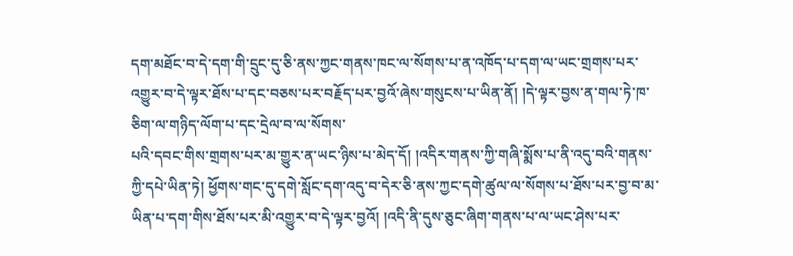དག་མཐོང་བ་དེ་དག་གི་དྲུང་དུ་ཅི་ནས་ཀྱང་གནས་ཁང་ལ་སོགས་པ་ན་འཁོད་པ་དག་ལ་ཡང་གྲགས་པར་འགྱུར་བ་དེ་ལྟར་ཐོས་པ་དང་བཅས་པར་བརྗོད་པར་བྱའོ་ཞེས་གསུངས་པ་ཡིན་ནོ། །དེ་ལྟར་བྱས་ན་གལ་ཏེ་ཁ་ཅིག་ལ་གཉིད་ལོག་པ་དང་དྲེལ་བ་ལ་སོགས་
པའི་དབང་གིས་གྲགས་པར་མ་གྱུར་ན་ཡང་ཉིས་པ་མེད་དོ། །འདིར་གནས་ཀྱི་གཞི་སྨོས་པ་ནི་འདུ་བའི་གནས་ཀྱི་དཔེ་ཡིན་ཏེ། ཕྱོགས་གང་དུ་དགེ་སློང་དག་འདུ་བ་དེར་ཅི་ནས་ཀྱང་དགེ་ཚུལ་ལ་སོགས་པ་ཐོས་པར་བྱ་བ་མ་ཡིན་པ་དག་གིས་ཐོས་པར་མི་འགྱུར་བ་དེ་ལྟར་བྱའོ། །འདི་ནི་དུས་ཅུང་ཞིག་གནས་པ་ལ་ཡང་ཤེས་པར་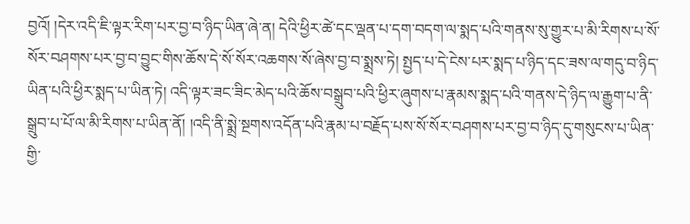བྱའོ། །དེར་འདི་ཇི་ལྟར་རིག་པར་བྱ་བ་ཉིད་ཡིན་ཞེ་ན། དེའི་ཕྱིར་ཚེ་དང་ལྡན་པ་དག་བདག་ལ་སྨད་པའི་གནས་སུ་གྱུར་པ་མི་རིགས་པ་སོ་སོར་བཤགས་པར་བྱ་བ་བྱུང་གིས་ཆོས་དེ་སོ་སོར་འཆགས་སོ་ཞེས་བྱ་བ་སྨྲས་ཏེ། སྤྱད་པ་དེ་ངེས་པར་སྨད་པ་ཉིད་དང་ཟས་ལ་གདུ་བ་ཉིད་ཡིན་པའི་ཕྱིར་སྨད་པ་ཡིན་ཏེ། འདི་ལྟར་ཟང་ཟིང་མེད་པའི་ཆོས་བསྒྲུབ་པའི་ཕྱིར་ཞུགས་པ་རྣམས་སྨད་པའི་གནས་དེ་ཉིད་ལ་རྒྱུག་པ་ནི་སྒྲུབ་པ་པོ་ལ་མི་རིགས་པ་ཡིན་ནོ། །འདི་ནི་སྨྲེ་སྔགས་འདོན་པའི་རྣམ་པ་བརྗོད་པས་སོ་སོར་བཤགས་པར་བྱ་བ་ཉིད་དུ་གསུངས་པ་ཡིན་གྱི་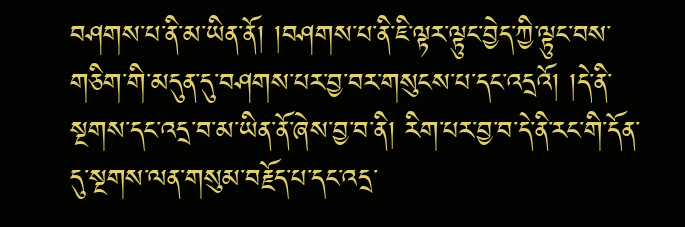བཤགས་པ་ནི་མ་ཡིན་ནོ། །བཤགས་པ་ནི་ཇི་ལྟར་ལྟུང་བྱེད་ཀྱི་ལྟུང་བས་གཅིག་གི་མདུན་དུ་བཤགས་པར་བྱ་བར་གསུངས་པ་དང་འདྲའོ། །དེ་ནི་སྔགས་དང་འདྲ་བ་མ་ཡིན་ནོ་ཞེས་བྱ་བ་ནི། རིག་པར་བྱ་བ་དེ་ནི་རང་གི་དོན་དུ་སྔགས་ལན་གསུམ་བརྗོད་པ་དང་འདྲ་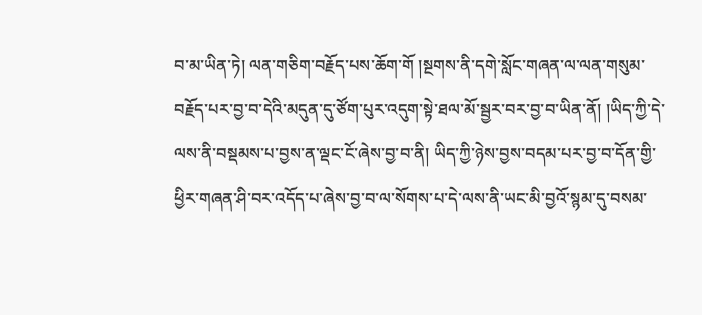བ་མ་ཡིན་ཏེ། ལན་གཅིག་བརྗོད་པས་ཆོག་གོ །སྔགས་ནི་དགེ་སློང་གཞན་ལ་ལན་གསུམ་བརྗོད་པར་བྱ་བ་དེའི་མདུན་དུ་ཙོག་པུར་འདུག་སྟེ་ཐལ་མོ་སྦྱར་བར་བྱ་བ་ཡིན་ནོ། །ཡིད་ཀྱི་དེ་ལས་ནི་བསྡམས་པ་བྱས་ན་ལྡང་ངོ་ཞེས་བྱ་བ་ནི། ཡིད་ཀྱི་ཉེས་བྱས་བདམ་པར་བྱ་བ་དོན་གྱི་ཕྱིར་གཞན་ཤི་བར་འདོད་པ་ཞེས་བྱ་བ་ལ་སོགས་པ་དེ་ལས་ནི་ཡང་མི་བྱའོ་སྙམ་དུ་བསམ་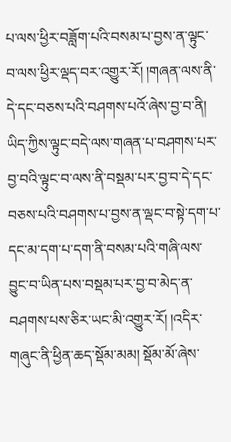པ་ལས་ཕྱིར་བཟློག་པའི་བསམ་པ་བྱས་ན་ལྟུང་བ་ལས་ཕྱིར་ལྡད་བར་འགྱུར་རོ། །གཞན་ལས་ནི་དེ་དང་བཅས་པའི་བཤགས་པའོ་ཞེས་བྱ་བ་ནི། ཡིད་ཀྱིས་ལྟུང་བདེ་ལས་གཞན་པ་བཤགས་པར་བྱ་བའི་ལྟུང་བ་ལས་ནི་བསྡམ་པར་བྱ་བ་དེ་དང་བཅས་པའི་བཤགས་པ་བྱས་ན་ལྡང་བ་སྟེ་དག་པ་དང་མ་དག་པ་དག་ནི་བསམ་པའི་གཞི་ལས་བྱུང་བ་ཡིན་པས་བསྡམ་པར་བྱ་བ་མེད་ན་བཤགས་པས་ཅིར་ཡང་མི་འགྱུར་རོ། །འདིར་གཞུང་ནི་ཕྱིན་ཆད་སྡོམ་མམ། སྡོམ་མོ་ཞེས་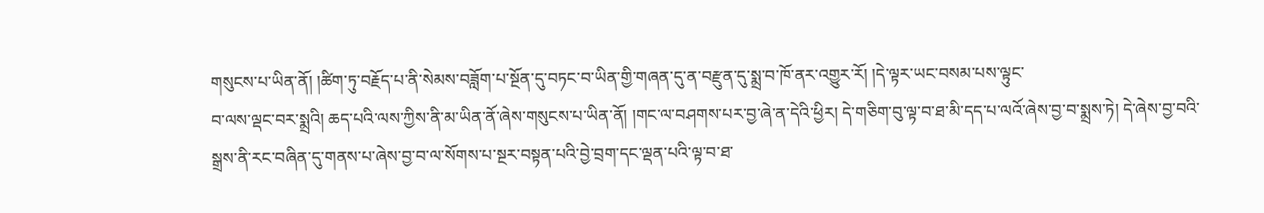གསུངས་པ་ཡིན་ནོ། །ཚིག་ཏུ་བརྗོད་པ་ནི་སེམས་བཟློག་པ་སྔོན་དུ་བཏང་བ་ཡིན་གྱི་གཞན་དུ་ན་བརྫུན་དུ་སྨྲ་བ་ཁོ་ནར་འགྱུར་རོ། །དེ་ལྟར་ཡང་བསམ་པས་ལྟུང་
བ་ལས་ལྡང་བར་སྨྲའི། ཆད་པའི་ལས་ཀྱིས་ནི་མ་ཡིན་ནོ་ཞེས་གསུངས་པ་ཡིན་ནོ། །གང་ལ་བཤགས་པར་བྱ་ཞེ་ན་དེའི་ཕྱིར། དེ་གཅིག་བུ་ལྟ་བ་ཐ་མི་དད་པ་ལའོ་ཞེས་བྱ་བ་སྨྲས་ཏེ། དེ་ཞེས་བྱ་བའི་སྒྲས་ནི་རང་བཞིན་དུ་གནས་པ་ཞེས་བྱ་བ་ལ་སོགས་པ་སྔར་བསྟན་པའི་བྱེ་བྲག་དང་ལྡན་པའི་ལྟ་བ་ཐ་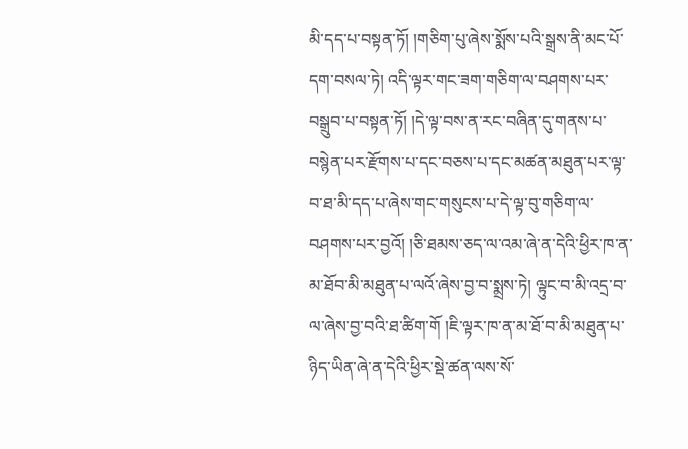མི་དད་པ་བསྟན་ཏོ། །གཅིག་པུ་ཞེས་སྨོས་པའི་སྒྲས་ནི་མང་པོ་དག་བསལ་ཏེ། འདི་ལྟར་གང་ཟག་གཅིག་ལ་བཤགས་པར་བསྒྲུབ་པ་བསྟན་ཏོ། །དེ་ལྟ་བས་ན་རང་བཞིན་དུ་གནས་པ་བསྙེན་པར་རྫོགས་པ་དང་བཅས་པ་དང་མཚན་མཐུན་པར་ལྟ་བ་ཐ་མི་དད་པ་ཞེས་གང་གསུངས་པ་དེ་ལྟ་བུ་གཅིག་ལ་བཤགས་པར་བྱའོ། །ཅི་ཐམས་ཅད་ལ་འམ་ཞེ་ན་དེའི་ཕྱིར་ཁ་ན་མ་ཐོབ་མི་མཐུན་པ་ལའོ་ཞེས་བྱ་བ་སྨྲས་ཏེ། ལྟུང་བ་མི་འདྲ་བ་ལ་ཞེས་བྱ་བའི་ཐ་ཚིག་གོ །ཇི་ལྟར་ཁ་ན་མ་ཐོ་བ་མི་མཐུན་པ་ཉིད་ཡིན་ཞེ་ན་དེའི་ཕྱིར་སྡེ་ཚན་ལས་སོ་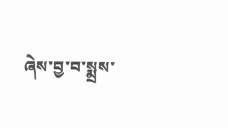ཞེས་བྱ་བ་སྨྲས་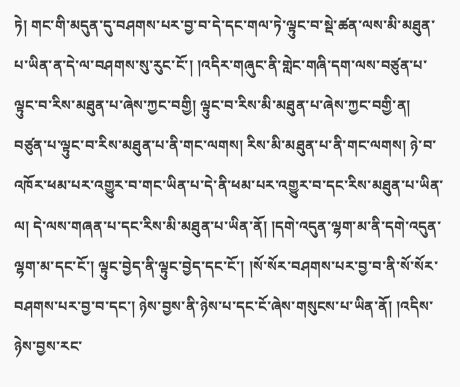ཏེ། གང་གི་མདུན་དུ་བཤགས་པར་བྱ་བ་དེ་དང་གལ་ཏེ་ལྟུང་བ་སྡེ་ཚན་ལས་མི་མཐུན་པ་ཡིན་ན་དེ་ལ་བཤགས་སུ་རུང་ངོ་། །འདིར་གཞུང་ནི་གླེང་གཞི་དག་ལས་བཙུན་པ་ལྟུང་བ་རིས་མཐུན་པ་ཞེས་ཀྱང་བགྱི། ལྟུང་བ་རིས་མི་མཐུན་པ་ཞེས་ཀྱང་བགྱི་ན། བཙུན་པ་ལྟུང་བ་རིས་མཐུན་པ་ནི་གང་ལགས། རིས་མི་མཐུན་པ་ནི་གང་ལགས། ཉེ་བ་འཁོར་ཕམ་པར་འགྱུར་བ་གང་ཡིན་པ་དེ་ནི་ཕམ་པར་འགྱུར་བ་དང་རིས་མཐུན་པ་ཡིན་ལ། དེ་ལས་གཞན་པ་དང་རིས་མི་མཐུན་པ་ཡིན་ནོ། །དགེ་འདུན་ལྷག་མ་ནི་དགེ་འདུན་ལྷག་མ་དང་ངོ་། ལྟུང་བྱེད་ནི་ལྟུང་བྱེད་དང་ངོ་། །སོ་སོར་བཤགས་པར་བྱ་བ་ནི་སོ་སོར་བཤགས་པར་བྱ་བ་དང་། ཉེས་བྱས་ནི་ཉེས་པ་དང་ངོ་ཞེས་གསུངས་པ་ཡིན་ནོ། །འདིས་ཉེས་བྱས་རང་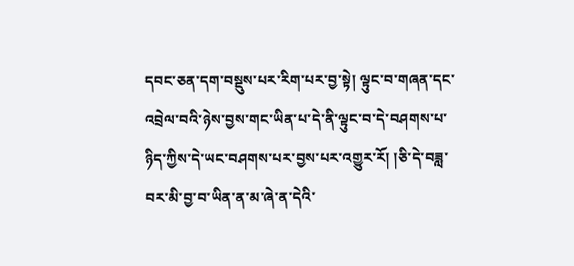དབང་ཅན་དག་བསྡུས་པར་རིག་པར་བྱ་སྟེ། ལྟུང་བ་གཞན་དང་འབྲེལ་བའི་ཉེས་བྱས་གང་ཡིན་པ་དེ་ནི་ལྟུང་བ་དེ་བཤགས་པ་ཉིད་ཀྱིས་དེ་ཡང་བཤགས་པར་བྱས་པར་འགྱུར་རོ། །ཅི་དེ་བཟླ་བར་མི་བྱ་བ་ཡིན་ན་མ་ཞེ་ན་དེའི་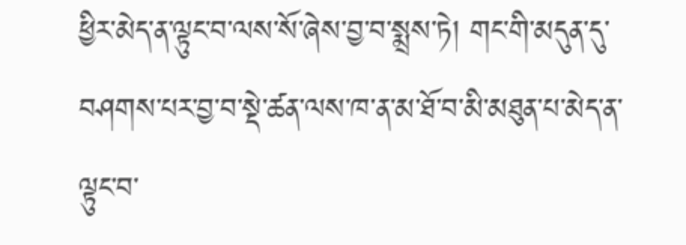ཕྱིར་མེད་ན་ལྟུང་བ་ལས་སོ་ཞེས་བྱ་བ་སྨྲས་ཏེ། གང་གི་མདུན་དུ་བཤགས་པར་བྱ་བ་སྡེ་ཚན་ལས་ཁ་ན་མ་ཐོ་བ་མི་མཐུན་པ་མེད་ན་ལྟུང་བ་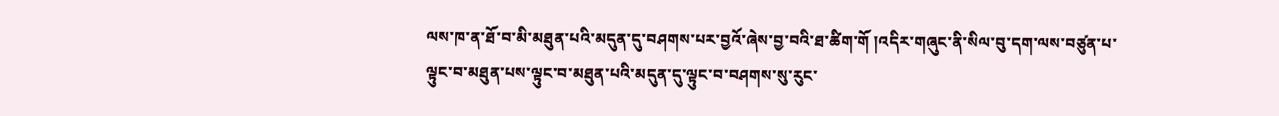ལས་ཁ་ན་ཐོ་བ་མི་མཐུན་པའི་མདུན་དུ་བཤགས་པར་བྱའོ་ཞེས་བྱ་བའི་ཐ་ཚིག་གོ །འདིར་གཞུང་ནི་སིལ་བུ་དག་ལས་བཙུན་པ་ལྟུང་བ་མཐུན་པས་ལྟུང་བ་མཐུན་པའི་མདུན་དུ་ལྟུང་བ་བཤགས་སུ་རུང་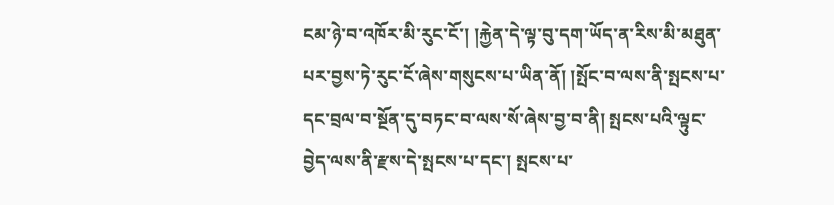ངམ་ཉེ་བ་འཁོར་མི་རུང་ངོ་། །རྐྱེན་དེ་ལྟ་བུ་དག་ཡོད་ན་རིས་མི་མཐུན་པར་བྱས་ཏེ་རུང་ངོ་ཞེས་གསུངས་པ་ཡིན་ནོ། །སྤོང་བ་ལས་ནི་སྤངས་པ་དང་བྲལ་བ་སྔོན་དུ་བཏང་བ་ལས་སོ་ཞེས་བྱ་བ་ནི། སྤངས་པའི་ལྟུང་བྱེད་ལས་ནི་རྫས་དེ་སྤངས་པ་དང་། སྤངས་པ་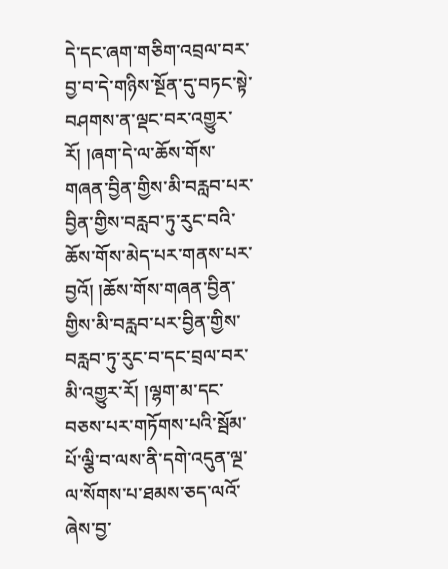དེ་དང་ཞག་གཅིག་འབྲལ་བར་བྱ་བ་དེ་གཉིས་སྔོན་དུ་བཏང་སྟེ་བཤགས་ན་ལྡང་བར་འགྱུར་རོ། །ཞག་དེ་ལ་ཆོས་གོས་གཞན་བྱིན་གྱིས་མི་བརླབ་པར་བྱིན་གྱིས་བརླབ་ཏུ་རུང་བའི་ཆོས་གོས་མེད་པར་གནས་པར་བྱའོ། །ཆོས་གོས་གཞན་བྱིན་གྱིས་མི་བརླབ་པར་བྱིན་གྱིས་བརླབ་ཏུ་རུང་བ་དང་བྲལ་བར་མི་འགྱུར་རོ། །ལྷག་མ་དང་བཅས་པར་གཏོགས་པའི་སྦོམ་པོ་ལྕི་བ་ལས་ནི་དགེ་འདུན་ལྔ་ལ་སོགས་པ་ཐམས་ཅད་ལའོ་ཞེས་བྱ་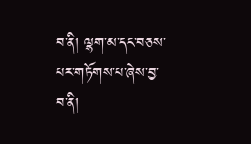བ་ནི། ལྷག་མ་དང་བཅས་པར་གཏོགས་པ་ཞེས་བྱ་བ་ནི།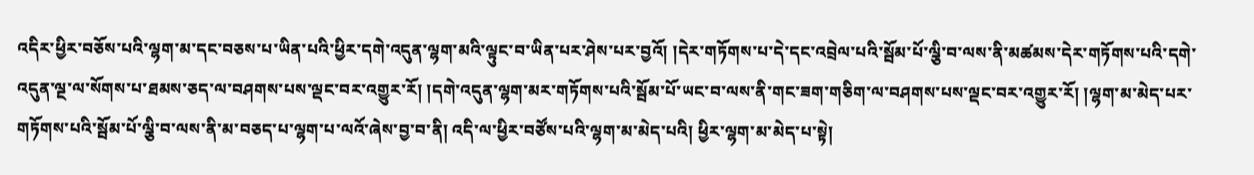འདིར་ཕྱིར་བཅོས་པའི་ལྷག་མ་དང་བཅས་པ་ཡིན་པའི་ཕྱིར་དགེ་འདུན་ལྷག་མའི་ལྟུང་བ་ཡིན་པར་ཤེས་པར་བྱའོ། །དེར་གཏོགས་པ་དེ་དང་འབྲེལ་པའི་སྦོམ་པོ་ལྕི་བ་ལས་ནི་མཚམས་དེར་གཏོགས་པའི་དགེ་འདུན་ལྔ་ལ་སོགས་པ་ཐམས་ཅད་ལ་བཤགས་པས་ལྡང་བར་འགྱུར་རོ། །དགེ་འདུན་ལྷག་མར་གཏོགས་པའི་སྦོམ་པོ་ཡང་བ་ལས་ནི་གང་ཟག་གཅིག་ལ་བཤགས་པས་ལྡང་བར་འགྱུར་རོ། །ལྷག་མ་མེད་པར་གཏོགས་པའི་སྦོམ་པོ་ལྕི་བ་ལས་ནི་མ་བཅད་པ་ལྷག་པ་ལའོ་ཞེས་བྱ་བ་ནི། འདི་ལ་ཕྱིར་བཙོས་པའི་ལྷག་མ་མེད་པའི། ཕྱིར་ལྷག་མ་མེད་པ་སྟེ།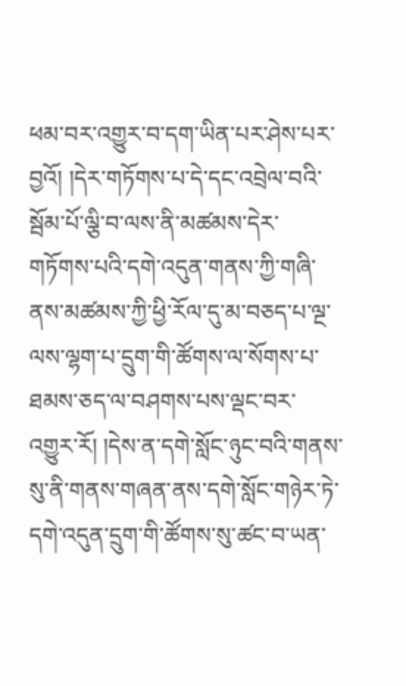ཕམ་བར་འགྱུར་བ་དག་ཡིན་པར་ཤེས་པར་བྱའོ། །དེར་གཏོགས་པ་དེ་དང་འབྲེལ་བའི་སྦོམ་པོ་ལྕི་བ་ལས་ནི་མཚམས་དེར་གཏོགས་པའི་དགེ་འདུན་གནས་ཀྱི་གཞི་ནས་མཚམས་ཀྱི་ཕྱི་རོལ་དུ་མ་བཅད་པ་ལྔ་ལས་ལྷག་པ་དྲུག་གི་ཚོགས་ལ་སོགས་པ་ཐམས་ཅད་ལ་བཤགས་པས་ལྡང་བར་འགྱུར་རོ། །དེས་ན་དགེ་སློང་ཉུང་བའི་གནས་སུ་ནི་གནས་གཞན་ནས་དགེ་སློང་གཉེར་ཏེ་དགེ་འདུན་དྲུག་གི་ཚོགས་སུ་ཚང་བ་ཡན་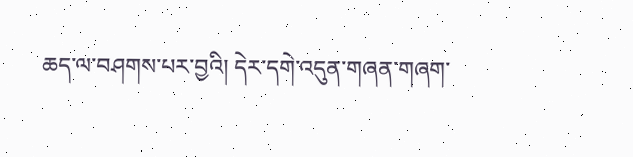ཆད་ལ་བཤགས་པར་བྱའི། དེར་དགེ་འདུན་གཞན་གཞག་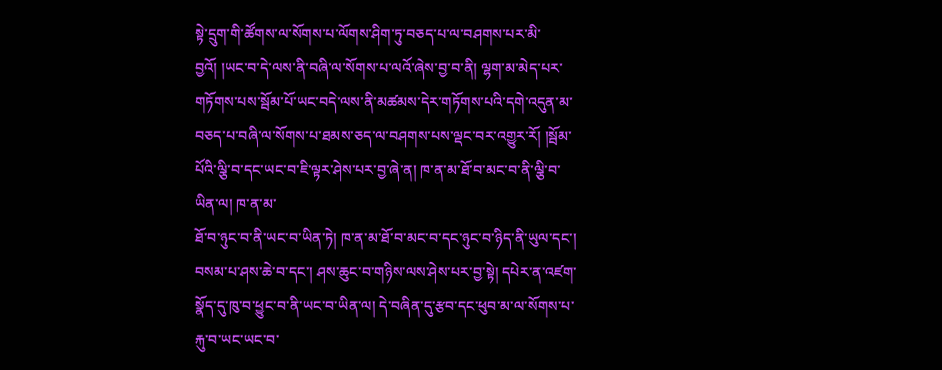སྟེ་དྲུག་གི་ཚོགས་ལ་སོགས་པ་ལོགས་ཤིག་ཏུ་བཅད་པ་ལ་བཤགས་པར་མི་བྱའོ། །ཡང་བ་དེ་ལས་ནི་བཞི་ལ་སོགས་པ་ལའོ་ཞེས་བྱ་བ་ནི། ལྷག་མ་མེད་པར་གཏོགས་པས་སྦོམ་པོ་ཡང་བདེ་ལས་ནི་མཚམས་དེར་གཏོགས་པའི་དགེ་འདུན་མ་བཅད་པ་བཞི་ལ་སོགས་པ་ཐམས་ཅད་ལ་བཤགས་པས་ལྡང་བར་འགྱུར་རོ། །སྦོམ་པོའི་ལྕི་བ་དང་ཡང་བ་ཇི་ལྟར་ཤེས་པར་བྱ་ཞེ་ན། ཁ་ན་མ་ཐོ་བ་མང་བ་ནི་ལྕི་བ་ཡིན་ལ། ཁ་ན་མ་
ཐོ་བ་ཉུང་བ་ནི་ཡང་བ་ཡིན་ཏེ། ཁ་ན་མ་ཐོ་བ་མང་བ་དང་ཉུང་བ་ཉིད་ནི་ཡུལ་དང་། བསམ་པ་ཤས་ཆེ་བ་དང་། ཤས་ཆུང་བ་གཉིས་ལས་ཤེས་པར་བྱ་སྟེ། དཔེར་ན་འཛག་སྣོད་དུ་ཁུ་བ་ཕྱུང་བ་ནི་ཡང་བ་ཡིན་ལ། དེ་བཞིན་དུ་རྩབ་དང་ཕུབ་མ་ལ་སོགས་པ་རྐུ་བ་ཡང་ཡང་བ་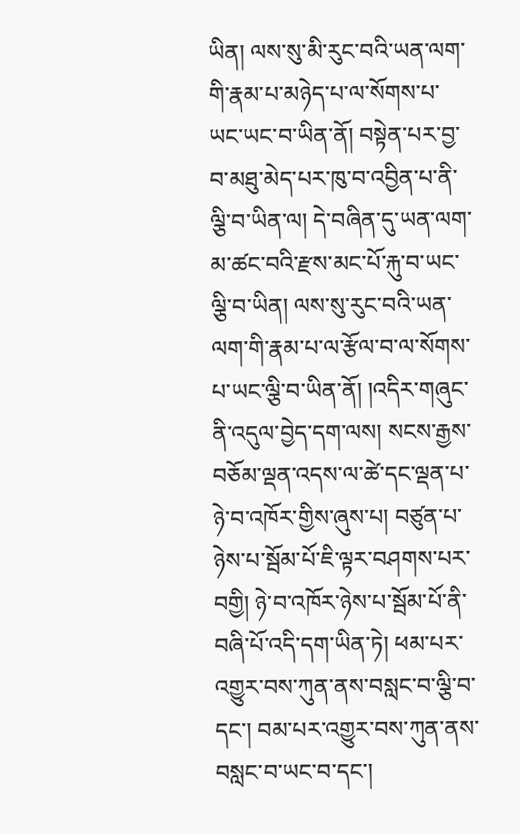ཡིན། ལས་སུ་མི་རུང་བའི་ཡན་ལག་གི་རྣམ་པ་མཉེད་པ་ལ་སོགས་པ་ཡང་ཡང་བ་ཡིན་ནོ། བསྟེན་པར་བྱ་བ་མཐུ་མེད་པར་ཁུ་བ་འབྱིན་པ་ནི་ལྕི་བ་ཡིན་ལ། དེ་བཞིན་དུ་ཡན་ལག་མ་ཚང་བའི་རྫས་མང་པོ་རྐུ་བ་ཡང་ལྕི་བ་ཡིན། ལས་སུ་རུང་བའི་ཡན་ལག་གི་རྣམ་པ་ལ་རྩོལ་བ་ལ་སོགས་པ་ཡང་ལྕི་བ་ཡིན་ནོ། །འདིར་གཞུང་ནི་འདུལ་བྱེད་དག་ལས། སངས་རྒྱས་བཅོམ་ལྡན་འདས་ལ་ཚེ་དང་ལྡན་པ་ཉེ་བ་འཁོར་གྱིས་ཞུས་པ། བཙུན་པ་ཉེས་པ་སྦོམ་པོ་ཇི་ལྟར་བཤགས་པར་བགྱི། ཉེ་བ་འཁོར་ཉེས་པ་སྦོམ་པོ་ནི་བཞི་པོ་འདི་དག་ཡིན་ཏེ། ཕམ་པར་འགྱུར་བས་ཀུན་ནས་བསླང་བ་ལྕི་བ་དང་། བམ་པར་འགྱུར་བས་ཀུན་ནས་བསླང་བ་ཡང་བ་དང་།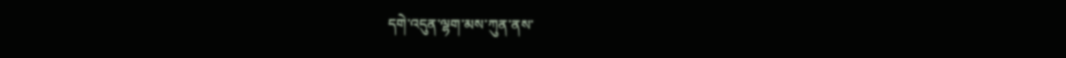དགེ་འདུན་ལྷག་མས་ཀུན་ནས་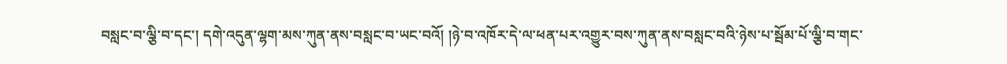བསླང་བ་ལྕི་བ་དང་། དགེ་འདུན་ལྷག་མས་ཀུན་ནས་བསླང་བ་ཡང་བའོ། །ཉེ་བ་འཁོར་དེ་ལ་ཕན་པར་འགྱུར་བས་ཀུན་ནས་བསླང་བའི་ཉེས་པ་སྦོམ་པོ་ལྕི་བ་གང་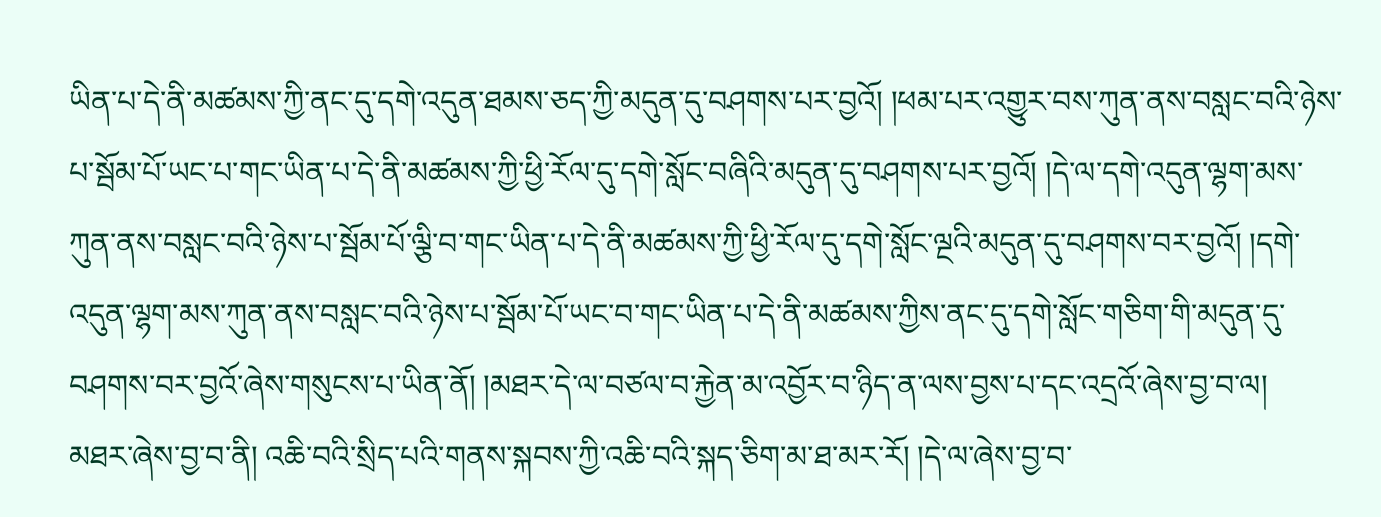ཡིན་པ་དེ་ནི་མཚམས་ཀྱི་ནང་དུ་དགེ་འདུན་ཐམས་ཅད་ཀྱི་མདུན་དུ་བཤགས་པར་བྱའོ། །ཕམ་པར་འགྱུར་བས་ཀུན་ནས་བསླང་བའི་ཉེས་པ་སྦོམ་པོ་ཡང་པ་གང་ཡིན་པ་དེ་ནི་མཚམས་ཀྱི་ཕྱི་རོལ་དུ་དགེ་སློང་བཞིའི་མདུན་དུ་བཤགས་པར་བྱའོ། །དེ་ལ་དགེ་འདུན་ལྷག་མས་ཀུན་ནས་བསླང་བའི་ཉེས་པ་སྦོམ་པོ་ལྕི་བ་གང་ཡིན་པ་དེ་ནི་མཚམས་ཀྱི་ཕྱི་རོལ་དུ་དགེ་སློང་ལྔའི་མདུན་དུ་བཤགས་བར་བྱའོ། །དགེ་འདུན་ལྷག་མས་ཀུན་ནས་བསླང་བའི་ཉེས་པ་སྦོམ་པོ་ཡང་བ་གང་ཡིན་པ་དེ་ནི་མཚམས་ཀྱིས་ནང་དུ་དགེ་སློང་གཅིག་གི་མདུན་དུ་བཤགས་བར་བྱའོ་ཞེས་གསུངས་པ་ཡིན་ནོ། །མཐར་དེ་ལ་བཙལ་བ་རྐྱེན་མ་འབྱོར་བ་ཉིད་ན་ལས་བྱས་པ་དང་འདྲའོ་ཞེས་བྱ་བ་ལ། མཐར་ཞེས་བྱ་བ་ནི། འཆི་བའི་སྲིད་པའི་གནས་སྐབས་ཀྱི་འཆི་བའི་སྐད་ཅིག་མ་ཐ་མར་རོ། །དེ་ལ་ཞེས་བྱ་བ་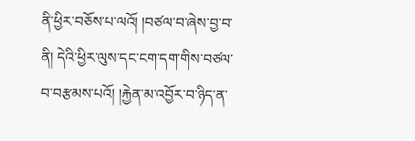ནི་ཕྱིར་བཅོས་པ་ལའོ། །བཙལ་བ་ཞེས་བྱ་བ་ནི། དེའི་ཕྱིར་ལུས་དང་ངག་དག་གིས་བཙལ་བ་བརྩམས་པའོ། །རྐྱེན་མ་འབྱོར་བ་ཉིད་ན་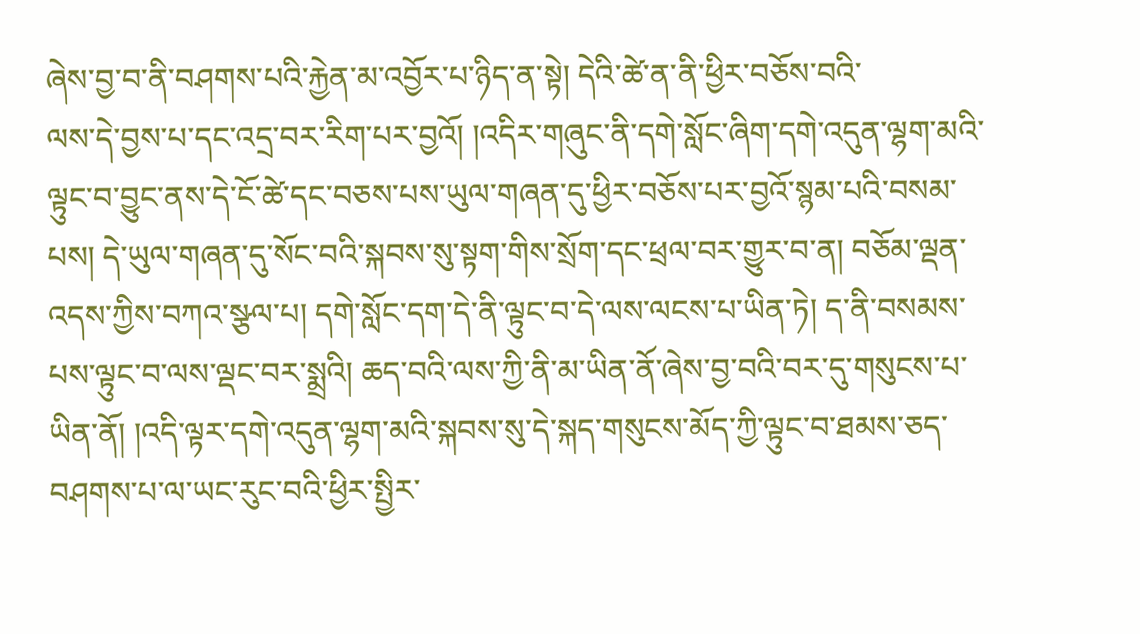ཞེས་བྱ་བ་ནི་བཤགས་པའི་རྐྱེན་མ་འབྱོར་པ་ཉིད་ན་སྟེ། དེའི་ཚེ་ན་ནི་ཕྱིར་བཅོས་བའི་
ལས་དེ་བྱས་པ་དང་འདྲ་བར་རིག་པར་བྱའོ། །འདིར་གཞུང་ནི་དགེ་སློང་ཞིག་དགེ་འདུན་ལྷག་མའི་ལྟུང་བ་བྱུང་ནས་དེ་ངོ་ཚེ་དང་བཅས་པས་ཡུལ་གཞན་དུ་ཕྱིར་བཅོས་པར་བྱའོ་སྙམ་པའི་བསམ་པས། དེ་ཡུལ་གཞན་དུ་སོང་བའི་སྐབས་སུ་སྟག་གིས་སྲོག་དང་ཕྲལ་བར་གྱུར་བ་ན། བཅོམ་ལྡན་འདས་ཀྱིས་བཀའ་སྩལ་པ། དགེ་སློང་དག་དེ་ནི་ལྟུང་བ་དེ་ལས་ལངས་པ་ཡིན་ཏེ། ད་ནི་བསམས་པས་ལྟུང་བ་ལས་ལྡང་བར་སྨྲའི། ཆད་བའི་ལས་ཀྱི་ནི་མ་ཡིན་ནོ་ཞེས་བྱ་བའི་བར་དུ་གསུངས་པ་ཡིན་ནོ། །འདི་ལྟར་དགེ་འདུན་ལྷག་མའི་སྐབས་སུ་དེ་སྐད་གསུངས་མོད་ཀྱི་ལྟུང་བ་ཐམས་ཅད་བཤགས་པ་ལ་ཡང་རུང་བའི་ཕྱིར་སྤྱིར་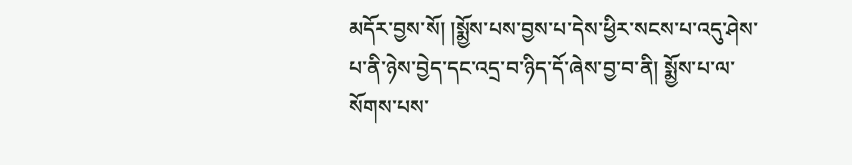མདོར་བྱས་སོ། །སྨྱོས་པས་བྱས་པ་དེས་ཕྱིར་སངས་པ་འདུ་ཤེས་པ་ནི་ཉེས་བྱེད་དང་འདྲ་བ་ཉིད་དོ་ཞེས་བྱ་བ་ནི། སྨྱོས་པ་ལ་སོགས་པས་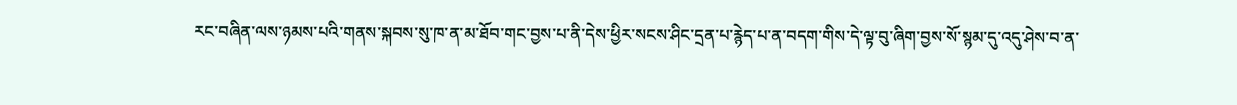རང་བཞིན་ལས་ཉམས་པའི་གནས་སྐབས་སུ་ཁ་ན་མ་ཐོབ་གང་བྱས་པ་ནི་དེས་ཕྱིར་སངས་ཤིང་དྲན་པ་རྙེད་པ་ན་བདག་གིས་དེ་ལྟ་བུ་ཞིག་བྱས་སོ་སྙམ་དུ་འདུ་ཤེས་བ་ན་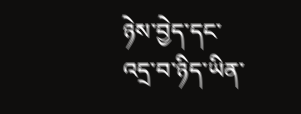ཉེས་བྱེད་དང་འདྲ་བ་ཉིད་ཡིན་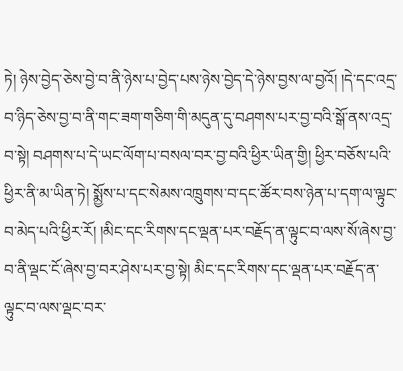ཏེ། ཉེས་བྱེད་ཅེས་བྱེ་བ་ནི་ཉེས་པ་བྱེད་པས་ཉེས་བྱེད་དེ་ཉེས་བྱས་ལ་བྱའོ། །དེ་དང་འདྲ་བ་ཉིད་ཅེས་བྱ་བ་ནི་གང་ཟག་གཅིག་གི་མདུན་དུ་བཤགས་པར་བྱ་བའི་སྒོ་ནས་འདྲ་བ་སྟེ། བཤགས་པ་དེ་ཡང་ལོག་པ་བསལ་བར་བྱ་བའི་ཕྱིར་ཡིན་གྱི། ཕྱིར་བཅོས་པའི་ཕྱིར་ནི་མ་ཡིན་ཏེ། སྨྱོས་པ་དང་སེམས་འཁྲུགས་བ་དང་ཚོར་བས་ཉེན་པ་དག་ལ་ལྟུང་བ་མེད་པའི་ཕྱིར་རོ། །མིང་དང་རིགས་དང་ལྡན་པར་བརྗོད་ན་ལྟུང་བ་ལས་སོ་ཞེས་བྱ་བ་ནི་ལྡང་ངོ་ཞེས་བྱ་བར་ཤེས་པར་བྱ་སྟེ། མིང་དང་རིགས་དང་ལྡན་པར་བརྗོད་ན་ལྟུང་བ་ལས་ལྡང་བར་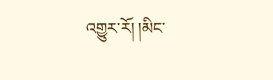འགྱུར་རོ། །མིང་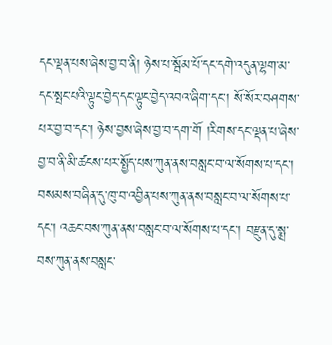དང་ལྡན་པས་ཞེས་བྱ་བ་ནི། ཉེས་པ་སྦོམ་པོ་དང་དགེ་འདུན་ལྷག་མ་དང་སྤང་པའི་ལྟུང་བྱེད་དང་ལྟུང་བྱེད་འབའ་ཞིག་དང་། སོ་སོར་བཤགས་པར་བྱ་བ་དང་། ཉེས་བྱས་ཞེས་བྱ་བ་དག་གོ །རིགས་དང་ལྡན་པ་ཞེས་བྱ་བ་ནི་མི་ཚངས་པར་སྤྱོད་པས་ཀུན་ནས་བསླང་བ་ལ་སོགས་པ་དང་། བསམས་བཞིན་དུ་ཁུ་བ་འབྱིན་པས་ཀུན་ནས་བསླང་བ་ལ་སོགས་པ་དང་། འཆང་བས་ཀུན་ནས་བསླང་བ་ལ་སོགས་པ་དང་། བརྫུན་དུ་སྨྲ་བས་ཀུན་ནས་བསླང་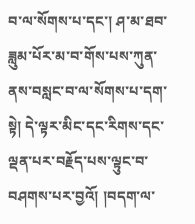བ་ལ་སོགས་པ་དང་། ཤ་མ་ཐབ་ཟླུམ་པོར་མ་བ་གོས་པས་ཀུན་ནས་བསླང་བ་ལ་སོགས་པ་དག་སྟེ། དེ་ལྟར་མིང་དང་རིགས་དང་ལྡན་པར་བརྗོད་པས་ལྟུང་བ་བཤགས་པར་བྱའོ། །བདག་ལ་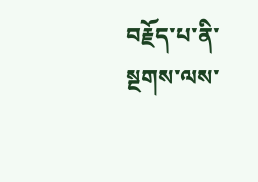བརྗོད་པ་ནི་སྔགས་ལས་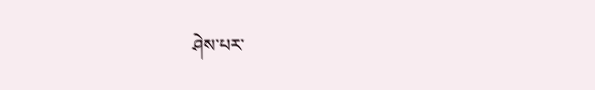ཤེས་པར་